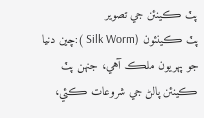پٽ ڪينئن جي تصوير
پٽ ڪينئون (Silk Worm ):چين دنيا جو پهريون ملڪ آهي، جنهن پٽ ڪينئن پالڻ جي شروعات ڪئي،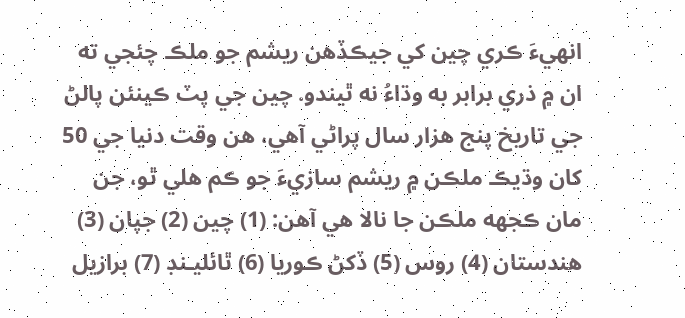انهيءَ ڪري چين کي جيڪڏهن ريشم جو ملڪ چئجي ته ان ۾ ذري برابر به وڌاءُ نه ٿيندو. چين جي پٽ ڪينئن پالڻ جي تاريخ پنج هزار سال پراڻي آهي، هن وقت دنيا جي 50 کان وڌيڪ ملڪن ۾ ريشم سازيءَ جو ڪم هلي ٿو، جن مان ڪجهه ملڪن جا نالا هي آهن: (1) چين (2) جپان (3) هندستان (4) روس (5) ڏکڻ ڪوريا (6) ٿائليـنڊ (7) برازيل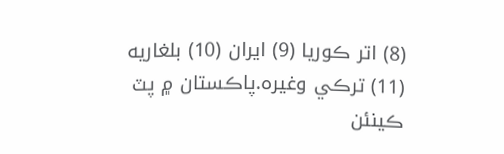(8) اتر ڪوريا (9) ايران (10) بلغاريه (11) ترڪي وغيره.پاڪستان ۾ پٽ ڪينئن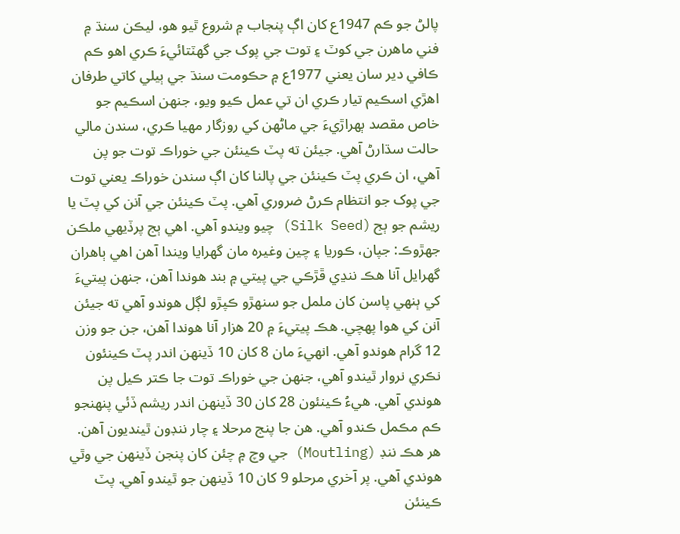پالڻ جو ڪم 1947ع کان اڳ پنجاب ۾ شروع ٿيو هو، ليڪن سنڌ ۾ فني ماهرن جي کوٽ ۽ توت جي پوک جي گهٽتائيءَ ڪري اهو ڪم ڪافي دير سان يعني 1977ع ۾ حڪومت سنڌ جي ٻيلي کاتي طرفان اهڙي اسڪيم تيار ڪري ان تي عمل ڪيو ويو، جنهن اسڪيم جو خاص مقصد ٻهراڙيءَ جي ماڻهن کي روزگار مهيا ڪري، سندن مالي حالت سڌارڻ آهي. جيئن ته پٽ ڪينئن جي خوراڪ توت جو پن آهي، ان ڪري پٽ ڪينئن جي پالنا کان اڳ سندن خوراڪ يعني توت جي پوک جو انتظام ڪرڻ ضروري آهي. پٽ ڪينئن جي آنن کي پٽ يا ريشم جو ٻج (Silk Seed) چيو ويندو آهي. اهي ٻج پرڏيهي ملڪن جهڙوڪ: جپان، ڪوريا ۽ چين وغيره مان گهرايا ويندا آهن اهي ٻاهران گهرايل آنا هڪ ننڍي ڦڙڪي جي پيتي ۾ بند هوندا آهن، جنهن پيتيءَ کي ٻنهي پاسن کان ململ جو سنهڙو ڪپڙو لڳل هوندو آهي ته جيئن آنن کي هوا پهچي. هڪ پيتيءَ ۾ 20 هزار آنا هوندا آهن، جن جو وزن 12 گرام هوندو آهي. انهيءَ مان 8 کان 10 ڏينهن اندر پٽ ڪينئون نڪري نروار ٿيندو آهي، جنهن جي خوراڪ توت جا ڪتر ڪيل پن هوندي آهي. هيءُ ڪينئون 28 کان 30 ڏينهن اندر ريشم ڏئي پنهنجو ڪم مڪمل ڪندو آهي. هن جا پنج مرحلا ۽ چار ننڊون ٿينديون آهن. هر هڪ ننڊ (Moutling) جي وچ ۾ چئن کان پنجن ڏينهن جي وٿي هوندي آهي. پر آخري مرحلو 9 کان 10 ڏينهن جو ٿيندو آهي. پٽ ڪينئن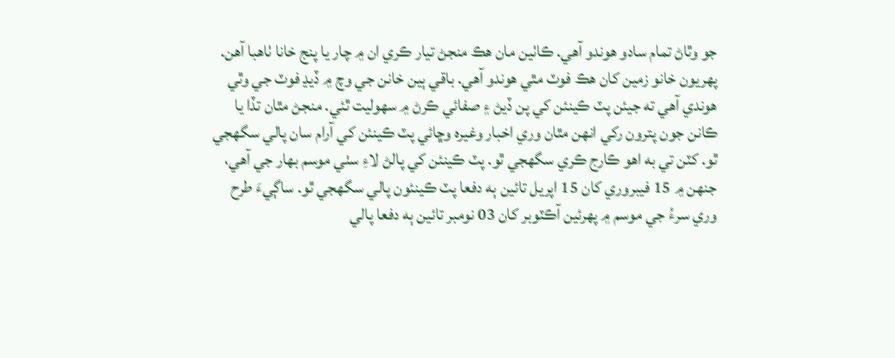جو وٿاڻ تمام سادو هوندو آهي. ڪاٺين مان هڪ منجڻ تيار ڪري ان ۾ چار يا پنج خانا ٺاهبا آهن. پهريون خانو زمين کان هڪ فوٽ مٿي هوندو آهي. باقي ٻين خانن جي وچ ۾ ڏيڍ فوٽ جي وٿي هوندي آهي ته جيئن پٽ ڪينئن کي پن ڏيڻ ۽ صفائي ڪرڻ ۾ سهوليت ٿئي. منجڻ مٿان تڏا يا ڪانن جون پترون رکي انهن مٿان وري اخبار وغيره وڇائي پٽ ڪينئن کي آرام سان پالي سگهجي ٿو. کٽن تي به اهو ڪارج ڪري سگهجي ٿو. پٽ ڪينئن کي پالڻ لاءِ سٺي موسم بهار جي آهي، جنهن ۾ 15 فيبروري کان 15 اپريل تائين ٻه دفعا پٽ ڪينئون پالي سگهجي ٿو. ساڳيءَ طرح وري سرءُ جي موسم ۾ پهرئين آڪٽوبر کان 03 نومبر تائين ٻه دفعا پالي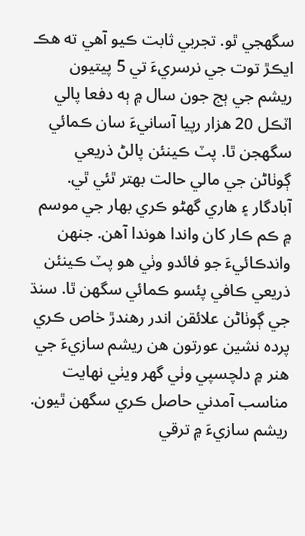سگهجي ٿو. تجربي ثابت ڪيو آهي ته هڪ ايڪڙ توت جي نرسريءَ تي 5 پيتيون ريشم جي ٻج جون سال ۾ ٻه دفعا پالي اٽڪل 20 هزار رپيا آسانيءَ سان ڪمائي سگهجن ٿا. پٽ ڪينئن پالڻ ذريعي ڳوٺاڻن جي مالي حالت بهتر ٿئي ٿي. آبادگار ۽ هاري گهڻو ڪري بهار جي موسم ۾ ڪم ڪار کان واندا هوندا آهن. جنهن واندڪائيءَ جو فائدو وٺي هو پٽ ڪينئن ذريعي ڪافي پئسو ڪمائي سگهن ٿا. سنڌ جي ڳوٺاڻن علائقن اندر رهندڙ خاص ڪري پرده نشين عورتون هن ريشم سازيءَ جي هنر ۾ دلچسپي وٺي گهر ويٺي نهايت مناسب آمدني حاصل ڪري سگهن ٿيون. ريشم سازيءَ ۾ ترقي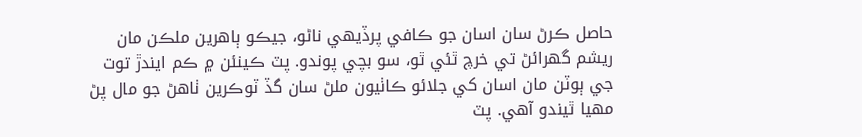حاصل ڪرڻ سان اسان جو ڪافي پرڏيهي ناڻو، جيڪو ٻاهرين ملڪن مان ريشم گهرائڻ تي خرچ ٿئي ٿو، سو بچي پوندو. پٽ ڪينئن ۾ ڪم ايندڙ توت جي ٻوٽن مان اسان کي جلائو ڪاٺيون ملڻ سان گڏ ٽوڪرين ٺاهڻ جو مال پڻ مهيا ٿيندو آهي. پٽ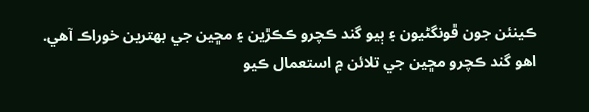ڪينئن جون ڦونگڻيون ۽ ٻيو گند ڪچرو ڪڪڙين ۽ مڇين جي بهترين خوراڪ آهي. اهو گند ڪچرو مڇين جي تلائن ۾ استعمال ڪيو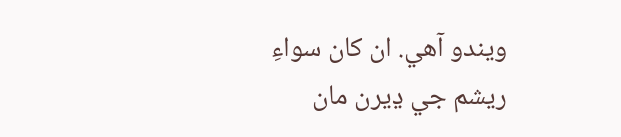ويندو آهي. ان کان سواءِ ريشم جي ڍيرن مان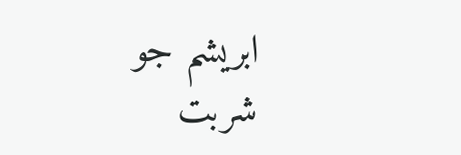ابريشم جو شربت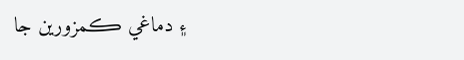۽ دماغي ڪمزورين جا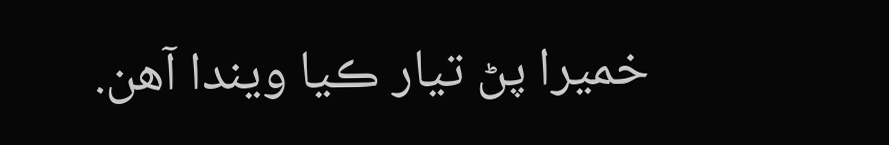خميرا پڻ تيار ڪيا ويندا آهن.